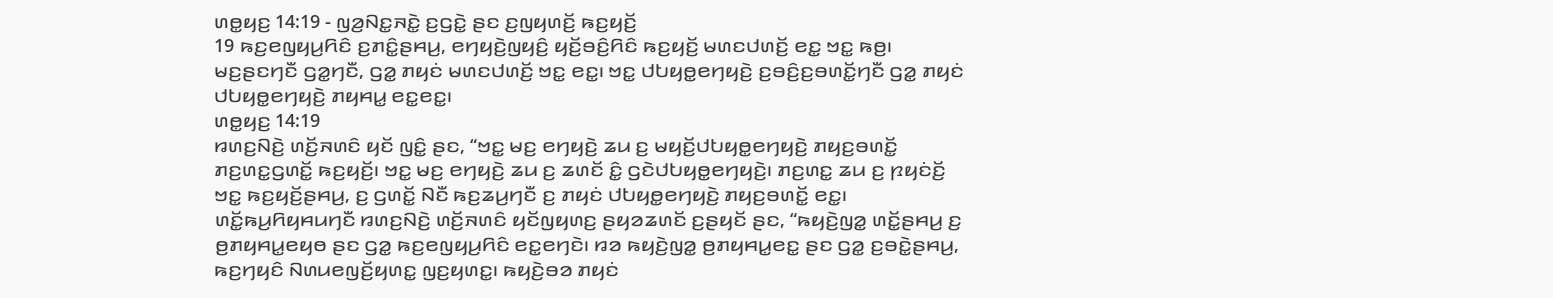ꤛꤥ꤭ꤟꤢ꤬ 14:19 - ꤜꤤ꤬ꤡꤢ꤭ꤏꤢꤧ꤭ ꤢ꤬ꤞꤢꤧ꤭ ꤔꤢ ꤢ꤬ꤜꤟꤛꤢꤩ꤬ ꤒꤢ꤬ꤟꤢꤩ꤬
19 ꤒꤢ꤬ꤕꤜꤟꤣ꤬ꤖꤢꤨ ꤢ꤬ꤊꤢꤨ꤭ꤔꤌꤣ꤬, ꤕꤚꤟꤢꤧ꤬ꤜꤟꤢꤨ꤬ ꤟꤢꤩ꤬ꤋꤢꤨ꤬ꤖꤢꤨ ꤒꤢ꤬ꤟꤢꤩ꤬ ꤗꤛꤢꤓꤛꤢꤩ꤬ ꤕꤢ꤭ ꤠꤢ꤭ ꤒꤥ꤬꤯ ꤗꤢ꤬ꤔꤢꤚꤢꤪ ꤞꤤ꤭ꤚꤢꤪ, ꤞꤤ꤭ ꤊꤟꤢꤦ ꤗꤛꤢꤓꤛꤢꤩ꤬ ꤠꤢ꤭ ꤕꤢ꤭꤯ ꤠꤢ꤭ ꤓꤝꤟꤥ꤭ꤕꤚꤟꤢꤧ꤬ ꤢ꤬ꤋꤢꤨ꤬ꤢ꤬ꤋꤛꤢꤩ꤭ꤚꤢꤪ ꤞꤤ꤭ ꤊꤟꤢꤦ ꤓꤝꤟꤥ꤭ꤕꤚꤟꤢꤧ꤬ ꤊꤟꤌꤣ꤭ ꤕꤢ꤭ꤕꤢ꤭꤯
ꤛꤥ꤭ꤟꤢ꤬ 14:19
ꤙꤛꤢ꤬ꤡꤢꤧ꤬ ꤛꤢꤩ꤬ꤏꤛꤢꤨ ꤟꤢꤩ ꤜꤢꤨ꤭ ꤔꤢ, “ꤠꤢ꤭ ꤗꤢ꤬ ꤕꤚꤟꤢꤧ꤬ ꤘꤣ ꤢ꤬ ꤗꤟꤢꤩ꤬ꤓꤝꤟꤥ꤭ꤕꤚꤟꤢꤧ꤬ ꤊꤟꤢ꤬ꤋꤛꤢꤩ꤭ ꤊꤢ꤬ꤛꤢ꤭ꤞꤛꤢꤩ꤭ ꤒꤢ꤬ꤟꤢꤩ꤬꤯ ꤠꤢ꤭ ꤗꤢ꤬ ꤕꤚꤟꤢꤧ꤬ ꤘꤣ ꤢ꤬ ꤘꤛꤢꤩ ꤢꤨ꤭ ꤞꤢꤧꤓꤝꤟꤥ꤭ꤕꤚꤟꤢꤧ꤬꤯ ꤊꤢ꤬ꤛꤢ꤭ ꤘꤣ ꤢ꤬ ꤐꤟꤢꤦꤢꤩ꤬ ꤠꤢ꤭ ꤒꤢ꤬ꤟꤢꤩ꤬ꤔꤌꤣ꤬, ꤢ꤬ ꤞꤛꤢꤩ꤭ ꤡꤢꤪ ꤒꤢ꤬ꤘꤣ꤬ꤚꤢꤪ ꤢ꤬ ꤊꤟꤢꤦ ꤓꤝꤟꤥ꤭ꤕꤚꤟꤢꤧ꤬ ꤊꤟꤢ꤬ꤋꤛꤢꤩ꤭ ꤕꤢ꤭꤯
ꤛꤢꤩ꤭ꤒꤣ꤬ꤖꤟꤌꤣꤚꤢꤪ ꤙꤛꤢ꤬ꤡꤢꤧ꤬ ꤛꤢꤩ꤬ꤏꤛꤢꤨ ꤟꤢꤩꤜꤟꤛꤢ꤬ ꤔꤟꤤꤘꤛꤢꤩ ꤢ꤬ꤔꤟꤢꤩ ꤔꤢ, “ꤒꤟꤢꤧ꤬ꤜꤤ꤭ ꤛꤢꤩ꤭ꤔꤌꤣ꤬ ꤢ꤬ ꤥ꤬ꤊꤟꤌꤣ꤭ꤕꤟꤥ ꤔꤢ ꤞꤤ꤭ ꤒꤢ꤬ꤕꤜꤟꤣ꤬ꤖꤢꤨ ꤕꤢ꤭ꤕꤚꤢꤧ꤯ ꤙꤤ ꤒꤟꤢꤧ꤬ꤜꤤ꤭ ꤥ꤬ꤊꤟꤌꤣ꤭ꤕꤢ꤭ ꤔꤢ ꤞꤤ꤭ ꤢ꤬ꤋꤢꤧ꤭ꤔꤌꤣ꤬, ꤒꤢ꤬ꤚꤟꤢꤨ ꤡꤛꤣꤕꤜꤢꤩ꤬ꤟꤛꤢ꤭ ꤜꤢ꤬ꤟꤛꤢ꤭꤯ ꤒꤟꤢꤧ꤬ꤋꤤ ꤊꤟꤢꤦ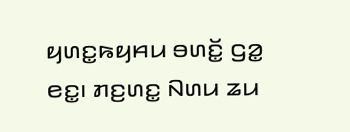ꤟꤛꤢ꤭ꤒꤟꤌꤣ ꤋꤛꤢꤩ꤭ ꤞꤤ꤭ ꤕꤢ꤭꤯ ꤊꤢ꤬ꤛꤢ꤭ ꤡꤛꤣ ꤘꤣ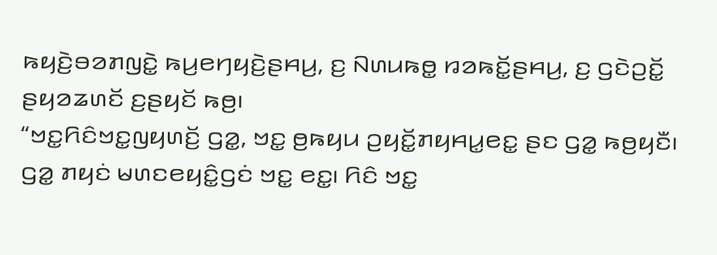ꤒꤟꤢꤧ꤬ꤋꤤꤊꤜꤢꤧ꤭ ꤒꤣ꤬ꤕꤚꤟꤢꤧ꤬ꤔꤌꤣ꤬, ꤢ꤬ ꤡꤛꤣꤒꤥ꤭ ꤙꤤꤒꤢꤩ꤭ꤔꤌꤣ꤬, ꤢ꤬ ꤞꤢꤧꤑꤢꤩ꤭ ꤔꤟꤤꤘꤛꤢꤩ ꤢ꤬ꤔꤟꤢꤩ ꤒꤥ꤬꤯
“ꤠꤢ꤭ꤖꤢꤨꤠꤢ꤭ꤜꤟꤛꤢꤩ꤬ ꤞꤤ꤭, ꤠꤢ꤭ ꤥ꤬ꤒꤟꤣ ꤑꤟꤢꤩ꤭ꤊꤟꤌꤣ꤭ꤕꤢ꤭ ꤔꤢ ꤞꤤ꤭ ꤒꤥ꤬ꤟꤢꤪ꤯ ꤞꤤ꤭ ꤊꤟꤢꤦ ꤗꤛꤢꤕꤟꤢꤨ꤭ꤞꤢꤦ ꤠꤢ꤭ ꤕꤢ꤭꤯ ꤖꤢꤨ ꤠꤢ꤭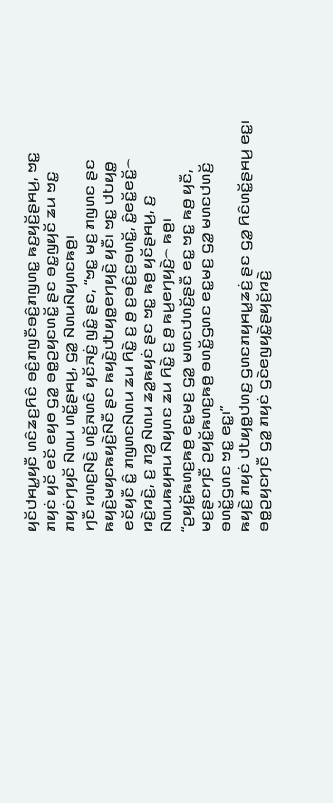ꤟꤢꤩꤓꤌꤣ꤭ꤟꤢꤪ ꤛꤢꤨꤘꤢ꤬ꤖꤢꤨ ꤋꤢꤨ꤬ꤊꤜꤢꤪꤋꤢꤨ꤬ꤊꤜꤛꤢ꤭ ꤒꤢ꤬ꤟꤢꤩ꤬ꤔꤌꤣ꤬, ꤠꤢ꤭ ꤊꤟꤢꤦ ꤟꤢꤩ ꤕꤢꤩ ꤕꤟꤥ ꤞꤤ꤭ ꤋꤥ꤭ꤑꤟꤢꤛꤢꤩ꤭ ꤔꤢ ꤋꤢ꤭ꤜꤟꤢꤩ ꤘꤣ ꤠꤢ꤭ ꤊꤟꤢꤦꤚꤟꤢꤩ ꤡꤛꤣ ꤛꤢꤩ꤭ꤔꤌꤣ꤬, ꤞꤤ꤭ ꤡꤛꤣꤡꤟꤛꤢꤒꤥ꤬꤯
ꤚꤢꤪ ꤙꤛꤢ꤬ꤡꤢꤧ꤬ ꤛꤢꤩ꤬ꤏꤛꤢꤨ ꤟꤢꤩꤏꤢꤦ꤬ ꤜꤢꤨ꤭ ꤔꤢ, “ꤠꤢ꤭ ꤗꤢ꤬ ꤊꤜꤛꤢ ꤔꤢ ꤒꤟꤢꤧ꤬ꤗꤟꤢꤒꤟꤢꤧ꤬ꤡꤢꤪ ꤔꤢ ꤒꤟꤢꤧ꤬ꤓꤝꤟꤥ꤭ꤕꤚꤟꤢꤧ꤬ ꤟꤢꤪ꤯ ꤠꤢ꤭ ꤓꤝꤟꤥ꤭ ꤕꤢꤩꤟꤢꤪ ꤢꤨ꤭ ꤊꤜꤛꤢꤡꤛꤣ ꤘꤣ ꤖꤢꤧ꤭ ꤢ꤬ ꤥ꤬ ꤢ꤬ꤋꤢꤨ꤬ꤢ꤬ꤋꤛꤢꤩ꤭, ꤢꤨ꤭ꤕꤢꤩ꤭ꤕꤢꤩ꤭꤮ ꤙꤢꤧ꤬ꤙꤢꤧ꤬, ꤢ꤬ ꤊꤤ꤬ ꤡꤛꤣ ꤘꤤ꤭ꤒꤟꤢꤦ ꤔꤢ ꤠꤢ꤭ ꤒꤥ꤬ ꤟꤢꤩꤔꤌꤣ꤬, ꤢ꤬ ꤡꤛꤣꤒꤟꤌꤣ ꤡꤟꤛꤢ ꤘꤣ ꤖꤢꤧ꤭ ꤢ꤬ ꤥ꤬ ꤒꤣ꤬ꤕꤚꤟꤢꤧ꤬꤮ ꤒꤥ꤬꤯
“ꤑꤟꤢꤩ꤭ꤒꤛꤢ꤬ꤒꤥ꤬ ꤕꤢ꤭ꤗꤢ꤬ ꤞꤤ꤭ ꤗꤛꤢꤓꤛꤢꤩ꤬ꤔꤢꤪ ꤕꤢ꤭ ꤠꤢ꤭ ꤒꤥ꤬ ꤟꤢꤪ, ꤗꤢ꤬ꤔꤢꤚꤢꤪ ꤑꤟꤢꤩ꤭ꤒꤛꤢ꤬ꤒꤥ꤬ ꤋꤛꤢꤩ꤭ꤞꤛꤢ ꤕꤢ꤭ꤗꤢ꤬ ꤞꤤ꤭ ꤗꤛꤢꤓꤛꤢꤩ꤬ ꤋꤛꤢꤩ꤭ꤞꤛꤢ ꤠꤢ꤭ ꤕꤢ꤭꤯”
ꤒꤟꤢꤧ꤬ ꤊꤟꤢꤦ ꤓꤝꤟꤥ꤭ꤓꤛꤢ꤬ ꤞꤛꤢꤊꤟꤌꤣ꤭ꤘꤢꤦ꤬ ꤔꤢ ꤞꤤ꤭ ꤖꤢꤨꤛꤢꤩ꤭ꤔꤌꤣ꤬ ꤕꤢ꤭꤯ ꤋꤥ꤭ꤑꤟꤢꤚꤢꤪ ꤞꤤ꤭ ꤊꤟꤢꤦ ꤞꤢꤧꤕꤜꤟꤢꤧ꤭ꤔꤟꤢꤩ꤬ꤙꤢꤧ꤬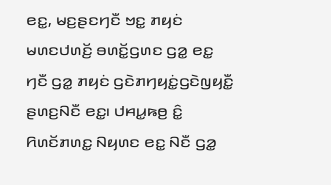ꤕꤢ꤭, ꤗꤢ꤬ꤔꤢꤚꤢꤪ ꤠꤢ꤭ ꤊꤟꤢꤦ ꤗꤛꤢꤓꤛꤢꤩ꤬ ꤋꤛꤢꤩ꤭ꤞꤛꤢ ꤞꤤ꤭ ꤕꤢ꤭ ꤚꤢꤪ ꤞꤤ꤭ ꤊꤟꤢꤦ ꤞꤢꤧꤊꤚꤟꤢꤦ꤭ꤞꤢꤧꤜꤟꤢꤪ꤭ ꤔꤛꤢ꤬ꤡꤢꤪ ꤕꤢ꤭꤯ ꤓꤌꤣ꤭ꤒꤥ꤬ ꤢꤨ꤭ ꤖꤛꤢꤩꤊꤛꤢ꤭ ꤡꤟꤛꤢ ꤕꤢ꤭ ꤡꤢꤪ ꤞꤤ꤭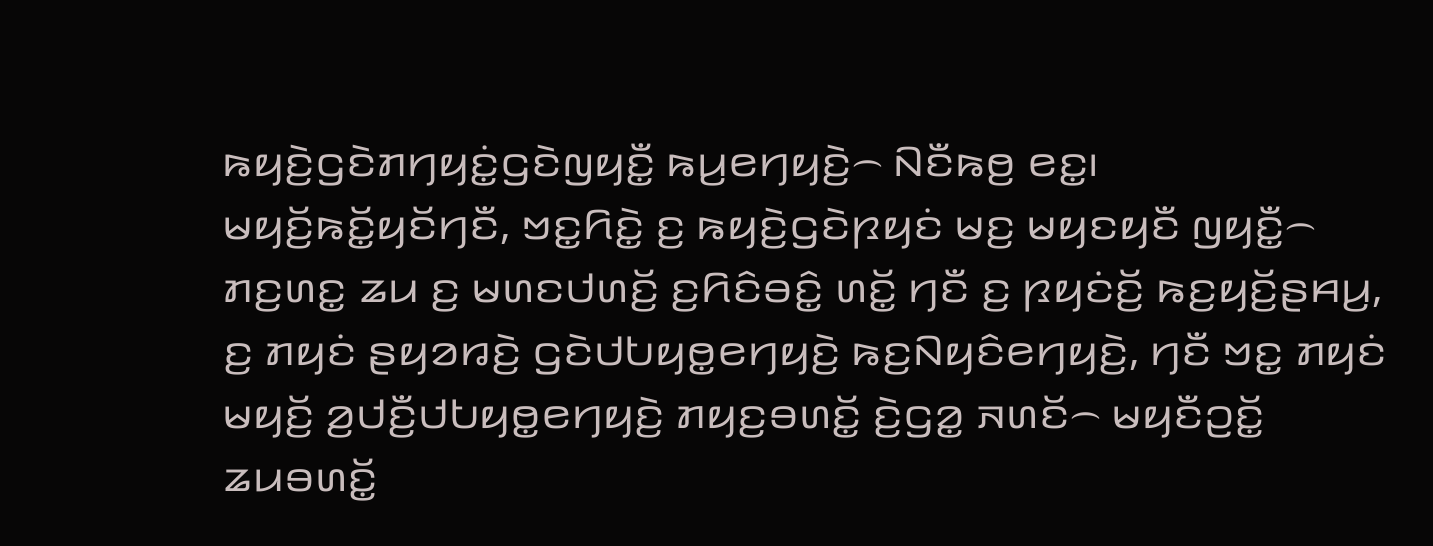ꤒꤟꤢꤧ꤬ꤞꤢꤧꤊꤚꤟꤢꤦ꤭ꤞꤢꤧꤜꤟꤢꤪ꤭ ꤒꤣ꤬ꤕꤚꤟꤢꤧ꤬꤮ ꤡꤢꤪꤒꤥ꤬ ꤕꤢ꤭꤯
ꤗꤟꤢꤩ꤬ꤒꤢꤩ꤭ꤟꤢꤩꤚꤢꤪ, ꤠꤢ꤭ꤖꤢꤧ꤭ ꤢ꤬ ꤒꤟꤢꤧ꤬ꤞꤢꤧꤐꤟꤢꤦ ꤗꤢ꤬ ꤗꤟꤢꤟꤢꤪ ꤜꤟꤢꤪ꤭꤮ ꤊꤢ꤬ꤛꤢ꤭ ꤘꤣ ꤢ꤬ ꤗꤛꤢꤓꤛꤢꤩ꤬ ꤢ꤬ꤖꤢꤨꤋꤢꤨ꤭ ꤛꤢꤩ꤭ ꤚꤢꤪ ꤢ꤬ ꤐꤟꤢꤦꤢꤩ꤬ ꤒꤢ꤬ꤟꤢꤩ꤬ꤔꤌꤣ꤬, ꤢ꤬ ꤊꤟꤢꤦ ꤔꤟꤤꤙꤢꤧ꤬ ꤞꤢꤧꤓꤝꤟꤥ꤭ꤕꤚꤟꤢꤧ꤬ ꤒꤢ꤬ꤡꤟꤢꤨꤕꤚꤟꤢꤧ꤬, ꤚꤢꤪ ꤠꤢ꤭ ꤊꤟꤢꤦ ꤗꤟꤢꤩ꤬ ꤤ꤬ꤓꤢꤪ꤬ꤓꤝꤟꤥ꤭ꤕꤚꤟꤢꤧ꤬ ꤊꤟꤢ꤬ꤋꤛꤢꤩ꤭ ꤢꤧ꤬ꤞꤤ꤭ ꤏꤛꤢꤩ꤮ ꤗꤟꤢꤪꤑꤢꤩ꤭ ꤘꤣꤋꤛꤢꤩ꤭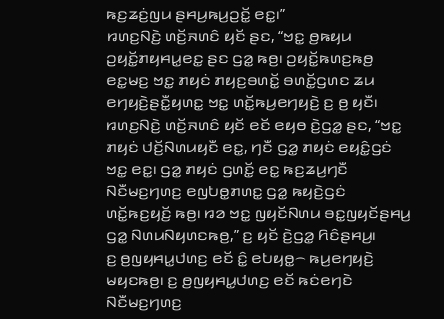ꤒꤢ꤬ꤘꤢꤦ꤬ꤜꤣ ꤔꤌꤣ꤬ꤒꤣ꤬ꤑꤢꤩ꤭ ꤕꤢ꤭꤯”
ꤙꤛꤢ꤬ꤡꤢꤧ꤬ ꤛꤢꤩ꤬ꤏꤛꤢꤨ ꤟꤢꤩ ꤔꤢ, “ꤠꤢ꤭ ꤥ꤬ꤒꤟꤣ ꤑꤟꤢꤩ꤭ꤊꤟꤌꤣ꤭ꤕꤢ꤭ ꤔꤢ ꤞꤤ꤭ ꤒꤥ꤬꤯ ꤑꤟꤢꤩ꤭ꤒꤛꤢ꤬ꤒꤥ꤬ ꤕꤢ꤭ꤗꤢ꤬ ꤠꤢ꤭ ꤊꤟꤢꤦ ꤊꤟꤢ꤬ꤋꤛꤢꤩ꤭ ꤋꤛꤢꤩ꤭ꤞꤛꤢ ꤘꤣ ꤕꤚꤟꤢꤧ꤬ꤔꤢꤪ꤭ꤟꤛꤢ꤭ ꤠꤢ꤭ ꤛꤢꤩ꤭ꤒꤣ꤬ꤕꤚꤟꤢꤧ꤬ ꤢ꤬ ꤥ꤬ ꤟꤢꤪ꤯
ꤙꤛꤢ꤬ꤡꤢꤧ꤬ ꤛꤢꤩ꤬ꤏꤛꤢꤨ ꤟꤢꤩ ꤕꤢꤩ ꤕꤟꤥ ꤢꤧ꤬ꤞꤤ꤭ ꤔꤢ, “ꤠꤢ꤭ ꤊꤟꤢꤦ ꤓꤢꤩ꤬ꤡꤛꤣꤟꤢꤪ ꤕꤢ꤭, ꤚꤢꤪ ꤞꤤ꤭ ꤊꤟꤢꤦ ꤕꤟꤢꤨ꤭ꤞꤢꤦ ꤠꤢ꤭ ꤕꤢ꤭꤯ ꤞꤤ꤭ ꤊꤟꤢꤦ ꤞꤛꤢꤩ꤭ ꤕꤢ꤭ ꤒꤢ꤬ꤘꤣ꤬ꤚꤢꤪ ꤡꤢꤪꤗꤢ꤬ꤚꤛꤢ꤬ ꤕꤜꤝꤥ꤭ꤊꤛꤢ꤭ ꤞꤤ꤭ ꤒꤟꤢꤧ꤬ꤞꤢꤦ ꤛꤢꤩ꤭ꤒꤢ꤬ꤟꤢꤩ꤬ ꤒꤥ꤬꤯ ꤙꤤ ꤠꤢ꤭ ꤜꤟꤢꤩꤡꤛꤣ ꤋꤢ꤭ꤜꤟꤢꤩꤔꤌꤣ꤬ ꤞꤤ꤭ ꤡꤛꤣꤡꤟꤛꤢꤒꤥ꤬,” ꤢ꤬ ꤟꤢꤩ ꤢꤧ꤬ꤞꤤ꤭ ꤖꤢꤨꤔꤌꤣ꤬꤯
ꤢ꤬ ꤥ꤬ꤜꤟꤌꤣ꤭ꤓꤛꤢ꤬ ꤕꤢꤩ ꤢꤨ꤭ ꤕꤝꤟꤥ꤭꤮ ꤒꤣ꤬ꤕꤚꤟꤢꤧ꤬ ꤗꤟꤢꤒꤥ꤬꤯ ꤢ꤬ ꤥ꤬ꤜꤟꤌꤣ꤭ꤓꤛꤢ꤬ ꤕꤢꤩ ꤒꤢꤦꤕꤚꤢꤧ ꤡꤢꤪꤗꤢ꤬ꤚꤛꤢ꤬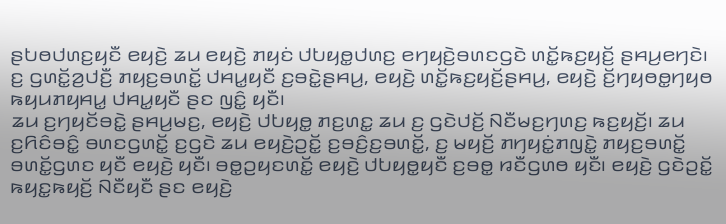ꤔꤝꤥꤓꤛꤢ꤬ꤟꤢꤪ ꤕꤟꤢꤧ꤬ ꤘꤣ ꤕꤟꤢꤧ꤬ ꤊꤟꤢꤦ ꤓꤝꤟꤥ꤭ꤓꤛꤢ꤬ ꤕꤚꤟꤢꤧ꤬ꤋꤛꤢꤞꤢꤧ ꤛꤢꤩ꤭ꤒꤢ꤬ꤟꤢꤩ꤬ ꤔꤌꤣ꤬ꤕꤚꤢꤧ꤯ ꤢ꤬ ꤞꤛꤢꤩ꤭ꤤ꤬ꤓꤢꤪ꤬ ꤊꤟꤢ꤬ꤋꤛꤢꤩ꤭ ꤓꤌꤣ꤭ꤟꤢꤪ ꤢ꤬ꤋꤢꤧ꤭ꤔꤌꤣ꤬, ꤕꤟꤢꤧ꤬ ꤛꤢꤩ꤭ꤒꤢ꤬ꤟꤢꤩ꤬ꤔꤌꤣ꤬, ꤕꤟꤢꤧ꤬ ꤢꤩ꤬ꤚꤟꤥꤥ꤭ꤚꤟꤥ ꤒꤟꤣꤊꤟꤌꤣ꤭ ꤓꤌꤣ꤭ꤟꤢꤪ ꤔꤢ ꤜꤢꤨ꤭ ꤟꤢꤪ꤯
ꤘꤣ ꤢ꤬ꤚꤟꤢꤩꤋꤢꤧ꤭ ꤔꤌꤣ꤬ꤗꤢ꤬, ꤕꤟꤢꤧ꤬ ꤓꤝꤟꤥ꤭ ꤊꤢ꤬ꤛꤢ꤭ ꤘꤣ ꤢ꤬ ꤞꤢꤧꤓꤢꤩ꤬ ꤡꤢꤪꤗꤢ꤬ꤚꤛꤢ꤬ ꤒꤢ꤬ꤟꤢꤩ꤬꤯ ꤘꤣ ꤢ꤬ꤖꤢꤨꤋꤢꤨ꤭ ꤋꤛꤢꤞꤛꤢꤩ꤭ ꤢ꤬ꤞꤢꤧ ꤘꤣ ꤕꤟꤢꤧ꤬ꤑꤢꤩ꤭ ꤢ꤬ꤋꤢꤨ꤬ꤢ꤬ꤋꤛꤢꤩ꤭, ꤢ꤬ ꤗꤟꤢꤩ꤬ ꤊꤚꤟꤢꤦ꤭ꤊꤜꤢꤧ꤭ ꤊꤟꤢ꤬ꤋꤛꤢꤩ꤭ ꤋꤛꤢꤩ꤭ꤞꤛꤢ ꤟꤢꤪ ꤕꤟꤢꤧ꤬ ꤟꤢꤪ꤯ ꤋꤥ꤭ꤑꤟꤢꤛꤢꤩ꤭ ꤕꤟꤢꤧ꤬ ꤓꤝꤟꤥ꤭ꤟꤢꤪ ꤢ꤬ꤋꤥ꤭ ꤙꤢꤪꤞꤛꤥ ꤟꤢꤪ꤯ ꤕꤟꤢꤧ꤬ ꤞꤢꤧꤑꤢꤩ꤭ ꤒꤟꤢ꤭ꤒꤟꤢꤩ꤬ ꤡꤢꤪꤟꤢꤪ ꤔꤢ ꤕꤟꤢꤧ꤬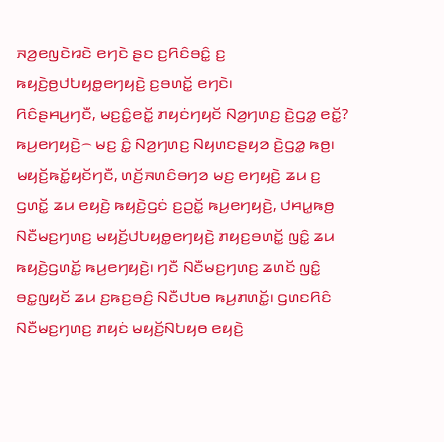ꤏꤤ꤬ꤕꤜꤢꤧꤙꤢꤧ ꤕꤚꤢꤧ ꤔꤢ ꤢ꤬ꤖꤢꤨꤋꤢꤨ꤭ ꤢ꤬ ꤒꤟꤢꤧ꤬ꤥ꤬ꤓꤝꤟꤥ꤭ꤕꤚꤟꤢꤧ꤬ ꤢ꤬ꤋꤛꤢꤩ꤭ ꤕꤚꤢꤧ꤯
ꤖꤢꤨꤔꤌꤣ꤬ꤚꤢꤪ, ꤗꤢ꤬ꤢꤨ꤭ꤕꤢꤩ꤭ ꤊꤟꤢꤦꤚꤟꤢꤩ ꤡꤤ꤬ꤚꤛꤢ꤬ ꤢꤧ꤬ꤞꤤ꤭ ꤕꤢꤩ꤭? ꤒꤣ꤬ꤕꤚꤟꤢꤧ꤬꤮ ꤗꤢ꤬ ꤢꤨ꤭ ꤡꤤ꤬ꤚꤛꤢ꤬ ꤡꤟꤛꤢꤔꤟꤤ ꤢꤧ꤬ꤞꤤ꤭ ꤒꤥ꤬꤯ ꤗꤟꤢꤩ꤬ꤒꤢꤩ꤭ꤟꤢꤩꤚꤢꤪ, ꤛꤢꤩ꤬ꤏꤛꤢꤨꤋꤚꤤ ꤗꤢ꤬ ꤕꤚꤟꤢꤧ꤬ ꤘꤣ ꤢ꤬ ꤞꤛꤢꤩ꤭ ꤘꤣ ꤕꤟꤢꤧ꤬ ꤒꤟꤢꤧ꤬ꤞꤢꤦ ꤢ꤬ꤑꤢꤩ꤭ ꤒꤣ꤬ꤕꤚꤟꤢꤧ꤬, ꤓꤌꤣ꤭ꤒꤥ꤬ ꤡꤢꤪꤗꤢ꤬ꤚꤛꤢ꤬ ꤗꤟꤢꤩ꤬ꤓꤝꤟꤥ꤭ꤕꤚꤟꤢꤧ꤬ ꤊꤟꤢ꤬ꤋꤛꤢꤩ꤭ ꤜꤢꤨ꤭ ꤘꤣ ꤒꤟꤢꤧ꤬ꤞꤛꤢꤩ꤭ ꤒꤣ꤬ꤕꤚꤟꤢꤧ꤬꤯ ꤚꤢꤪ ꤡꤢꤪꤗꤢ꤬ꤚꤛꤢ꤬ ꤘꤛꤢꤩ ꤜꤢꤨ꤭ ꤋꤢ꤭ꤜꤟꤢꤩ ꤘꤣ ꤢ꤬ꤒꤢ꤬ꤋꤢꤨ꤬ ꤡꤢꤪꤓꤝꤥ ꤒꤣ꤬ꤊꤛꤢꤩ꤭꤯ ꤞꤛꤢꤖꤢꤨ ꤡꤢꤪꤗꤢ꤬ꤚꤛꤢ꤬ ꤊꤟꤢꤦ ꤗꤟꤢꤩ꤬ꤡꤝꤟꤥ ꤕꤟꤢꤧ꤬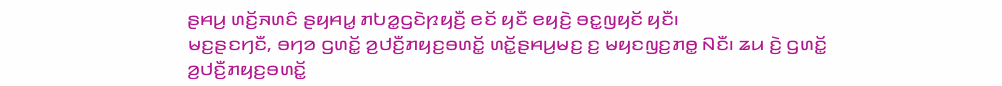ꤔꤌꤣ꤬ ꤛꤢꤩ꤬ꤏꤛꤢꤨ ꤔꤟꤌꤣ꤭ ꤊꤝꤤ꤭ꤞꤢꤧꤐꤟꤢꤪ꤬ ꤕꤢꤩ ꤟꤢꤪ ꤕꤟꤢꤧ꤬ ꤋꤢ꤭ꤜꤟꤢꤩ ꤟꤢꤪ꤯
ꤗꤢ꤬ꤔꤢꤚꤢꤪ, ꤋꤚꤤ ꤞꤛꤢꤩ꤭ ꤤ꤬ꤓꤢꤪ꤬ꤊꤟꤢ꤬ꤋꤛꤢꤩ꤭ ꤛꤢꤩ꤭ꤔꤌꤣ꤬ꤗꤢ꤬ ꤢ꤬ ꤗꤟꤢꤜꤢ꤬ꤊꤥ꤭ ꤡꤢꤪ꤯ ꤘꤣ ꤢꤧ꤬ ꤞꤛꤢꤩ꤭ ꤤ꤬ꤓꤢꤪ꤬ꤊꤟꤢ꤬ꤋꤛꤢꤩ꤭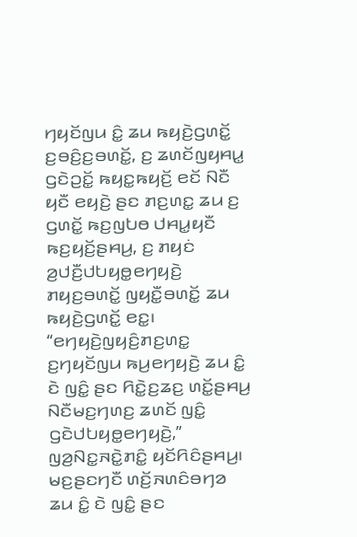ꤚꤟꤢꤩꤜꤣ ꤢꤨ꤭ ꤘꤣ ꤒꤟꤢꤧ꤬ꤞꤛꤢꤩ꤭ ꤢ꤬ꤋꤢꤨ꤬ꤢ꤬ꤋꤛꤢꤩ꤭, ꤢ꤬ ꤘꤛꤢꤩꤜꤟꤌꤣ꤭ ꤞꤢꤧꤑꤢꤩ꤭ ꤒꤟꤢ꤭ꤒꤟꤢꤩ꤬ ꤕꤢꤩ ꤡꤢꤪ ꤟꤢꤪ ꤕꤟꤢꤧ꤬ ꤔꤢ ꤊꤢ꤬ꤛꤢ꤭ ꤘꤣ ꤢ꤬ ꤞꤛꤢꤩ꤭ ꤒꤢ꤬ꤜꤝꤥ ꤓꤌꤣ꤭ꤟꤢꤪ ꤒꤢ꤬ꤟꤢꤩ꤬ꤔꤌꤣ꤬, ꤢ꤬ ꤊꤟꤢꤦ ꤤ꤬ꤓꤢꤪ꤬ꤓꤝꤟꤥ꤭ꤕꤚꤟꤢꤧ꤬ ꤊꤟꤢ꤬ꤋꤛꤢꤩ꤭ ꤜꤟꤢꤪ꤭ꤋꤛꤢꤩ꤭ ꤘꤣ ꤒꤟꤢꤧ꤬ꤞꤛꤢꤩ꤭ ꤕꤢ꤭꤯
“ꤕꤚꤟꤢꤧ꤬ꤜꤟꤢꤨ꤬ꤊꤢ꤬ꤛꤢ꤭ ꤢ꤬ꤚꤟꤢꤩꤜꤣ ꤒꤣ꤬ꤕꤚꤟꤢꤧ꤬ ꤘꤣ ꤢꤨ꤭ ꤢꤧ ꤜꤢꤨ꤭ ꤔꤢ ꤖꤢꤧ꤭ꤢ꤬ꤘꤢ꤬ ꤛꤢꤩ꤭ꤔꤌꤣ꤬ ꤡꤢꤪꤗꤢ꤬ꤚꤛꤢ꤬ ꤘꤛꤢꤩ ꤜꤢꤨ꤭ ꤞꤢꤧꤓꤝꤟꤥ꤭ꤕꤚꤟꤢꤧ꤬,” ꤜꤤ꤬ꤡꤢ꤭ꤏꤢꤧ꤭ꤊꤢꤨ꤭ ꤟꤢꤩꤖꤢꤨꤔꤌꤣ꤬꤯ ꤗꤢ꤬ꤔꤢꤚꤢꤪ ꤛꤢꤩ꤬ꤏꤛꤢꤨꤋꤚꤤ ꤘꤣ ꤢꤨ꤭ ꤢꤧ ꤜꤢꤨ꤭ ꤔꤢ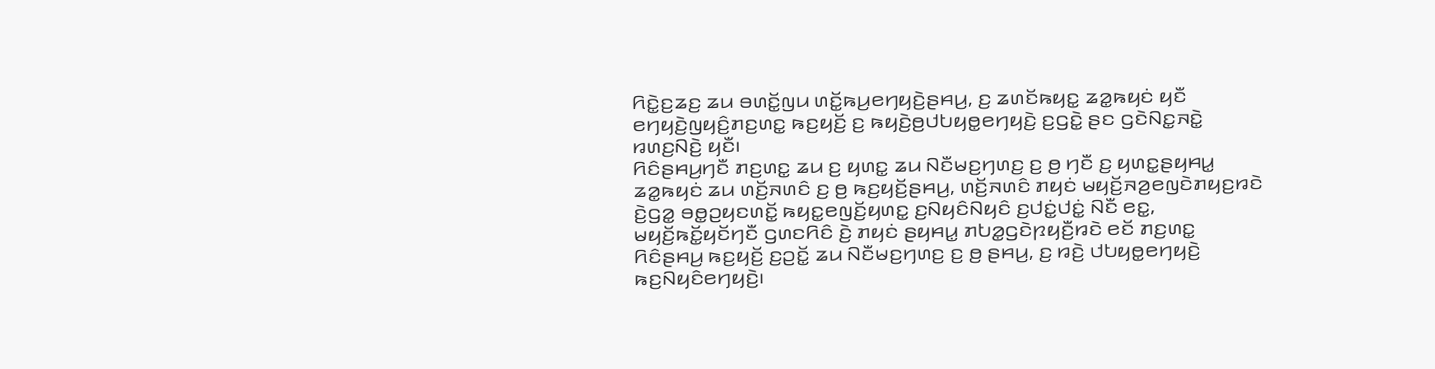ꤖꤢꤧ꤭ꤢ꤬ꤘꤢ꤬ ꤘꤣ ꤋꤛꤢꤩ꤭ꤜꤣ ꤛꤢꤩ꤭ꤒꤣ꤬ꤕꤚꤟꤢꤧ꤬ꤔꤌꤣ꤬, ꤢ꤬ ꤘꤛꤢꤩꤒꤟꤢ꤭ ꤘꤤ꤭ꤒꤟꤢꤦ ꤟꤢꤪ ꤕꤚꤟꤢꤧ꤬ꤜꤟꤢꤨ꤬ꤊꤢ꤬ꤛꤢ꤭ ꤒꤢ꤬ꤟꤢꤩ꤬ ꤢ꤬ ꤒꤟꤢꤧ꤬ꤥ꤬ꤓꤝꤟꤥ꤭ꤕꤚꤟꤢꤧ꤬ ꤢ꤬ꤞꤢꤧ꤭ ꤔꤢ ꤞꤢꤧꤡꤢ꤭ꤏꤢꤧ꤭ ꤙꤛꤢ꤬ꤡꤢꤧ꤬ ꤟꤢꤪ꤯
ꤖꤢꤨꤔꤌꤣ꤬ꤚꤢꤪ ꤊꤢ꤬ꤛꤢ꤭ ꤘꤣ ꤢ꤬ ꤟꤛꤢ꤭ ꤘꤣ ꤡꤢꤪꤗꤢ꤬ꤚꤛꤢ꤬ ꤢ꤬ ꤥ꤬ ꤚꤢꤪ ꤢ꤬ ꤟꤛꤢ꤭ꤔꤟꤌꤣ꤭ ꤘꤤ꤭ꤒꤟꤢꤦ ꤘꤣ ꤛꤢꤩ꤬ꤏꤛꤢꤨ ꤢ꤬ ꤥ꤬ ꤒꤢ꤬ꤟꤢꤩ꤬ꤔꤌꤣ꤬, ꤛꤢꤩ꤬ꤏꤛꤢꤨ ꤊꤟꤢꤦ ꤗꤟꤢꤩ꤬ꤏꤤ꤬ꤕꤜꤢꤧꤊꤟꤢ꤬ꤙꤢꤧ ꤢꤧ꤬ꤞꤤ꤭ ꤋꤥ꤭ꤑꤟꤢꤛꤢꤩ꤭ ꤒꤟꤢ꤭ꤕꤜꤢꤩ꤬ꤟꤛꤢ꤭ ꤢ꤬ꤡꤟꤢꤨꤡꤟꤢꤨ ꤢ꤬ꤓꤢꤦ꤭ꤓꤢꤦ꤭ ꤡꤢꤪ ꤕꤢ꤭, ꤗꤟꤢꤩ꤬ꤒꤢꤩ꤭ꤟꤢꤩꤚꤢꤪ ꤞꤛꤢꤖꤢꤨ ꤢꤧ꤬ ꤊꤟꤢꤦ ꤔꤟꤌꤣ꤭ ꤊꤝꤤ꤭ꤞꤢꤧꤐꤟꤢꤪ꤬ꤙꤢꤧ ꤕꤢꤩ ꤊꤢ꤬ꤛꤢ꤭ ꤖꤢꤨꤔꤌꤣ꤬ ꤒꤢ꤬ꤟꤢꤩ꤬ ꤢ꤬ꤑꤢꤩ꤭ ꤘꤣ ꤡꤢꤪꤗꤢ꤬ꤚꤛꤢ꤬ ꤢ꤬ ꤥ꤬ ꤔꤌꤣ꤬, ꤢ꤬ ꤙꤢꤧ꤬ ꤓꤝꤟꤥ꤭ꤕꤚꤟꤢꤧ꤬ ꤒꤢ꤬ꤡꤟꤢꤨꤕꤚꤟꤢꤧ꤬꤯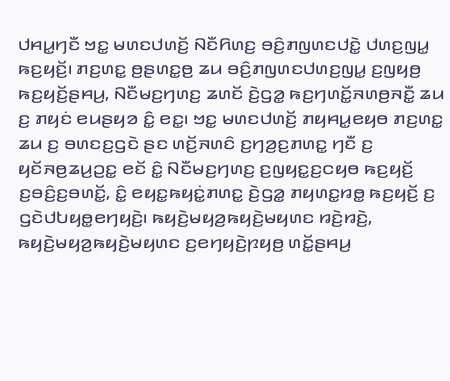ꤓꤌꤣ꤭ꤚꤢꤪ ꤠꤢ꤭ ꤗꤛꤢꤓꤛꤢꤩ꤬ ꤡꤢꤪꤖꤛꤢ꤬ ꤋꤢꤨ꤬ꤊꤜꤛꤢꤓꤢꤧ꤭ ꤓꤛꤢ꤬ꤜꤣ꤭ ꤒꤢ꤬ꤟꤢꤩ꤬꤯ ꤊꤢ꤬ꤛꤢ꤭ ꤥ꤬ꤔꤛꤢ꤭ꤥ꤬ ꤘꤣ ꤋꤢꤨ꤬ꤊꤜꤛꤢꤓꤛꤢ꤬ꤜꤣ꤭ ꤢ꤬ꤜꤟꤥ꤬ ꤒꤢ꤬ꤟꤢꤩ꤬ꤔꤌꤣ꤬, ꤡꤢꤪꤗꤢ꤬ꤚꤛꤢ꤬ ꤘꤛꤢꤩ ꤢꤧ꤬ꤞꤤ꤭ ꤒꤢ꤬ꤚꤛꤢꤩ꤭ꤏꤛꤥ꤬ꤏꤢꤪ꤭ ꤘꤣ ꤢ꤬ ꤊꤟꤢꤦ ꤕꤣꤔꤟꤤ ꤢꤨ꤭ ꤕꤢ꤭꤯ ꤠꤢ꤭ ꤗꤛꤢꤓꤛꤢꤩ꤬ ꤊꤟꤌꤣ꤭ꤕꤟꤥ ꤊꤢ꤬ꤛꤢ꤭ ꤘꤣ ꤢ꤬ ꤋꤛꤢꤢ꤬ꤞꤢꤧ ꤔꤢ ꤛꤢꤩ꤬ꤏꤛꤢꤨ ꤢ꤬ꤚꤤ꤬ꤢ꤬ꤊꤛꤢ꤭ ꤚꤢꤪ ꤢ꤬ ꤟꤢꤩꤏꤥ꤬ꤘꤣ꤬ꤑꤢ꤭ ꤕꤢꤩ ꤢꤨ꤭ ꤡꤢꤪꤗꤢ꤬ꤚꤛꤢ꤬ ꤢ꤬ꤜꤟꤢ꤭ꤢ꤬ꤍꤟꤥ ꤒꤢ꤬ꤟꤢꤩ꤬ ꤢ꤬ꤋꤢꤨ꤬ꤢ꤬ꤋꤛꤢꤩ꤭, ꤢꤨ꤭ ꤕꤟꤢ꤭ꤒꤟꤢꤦ꤭ꤊꤛꤢ꤭ ꤢꤧ꤬ꤞꤤ꤭ ꤊꤟꤛꤢ꤭ꤙꤥ꤭ ꤒꤢ꤬ꤟꤢꤩ꤬ ꤢ꤬ ꤞꤢꤧꤓꤝꤟꤥ꤭ꤕꤚꤟꤢꤧ꤬꤯ ꤒꤟꤢꤧ꤬ꤗꤟꤤ꤬ꤒꤟꤢꤧ꤬ꤗꤟꤛꤢ ꤙꤢꤧ꤬ꤙꤢꤧ꤬, ꤒꤟꤢꤧ꤬ꤗꤟꤤ꤬ꤒꤟꤢꤧ꤬ꤗꤟꤛꤢ ꤢ꤬ꤕꤚꤟꤢꤧ꤬ꤐꤟꤥ꤬ ꤛꤢꤩ꤭ꤔꤌꤣ꤬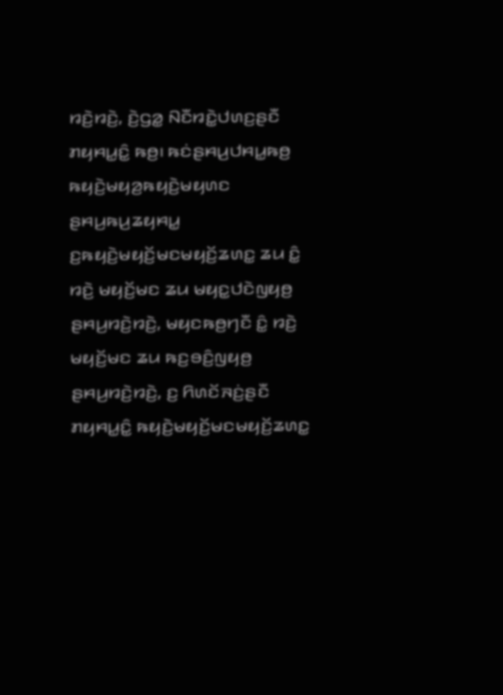ꤙꤢꤧ꤬ꤙꤢꤧ꤬, ꤢꤧ꤬ꤞꤤ꤭ ꤡꤢꤪꤙꤢꤧ꤭ꤓꤛꤢ꤬ꤔꤢꤪ ꤊꤟꤌꤣ꤭ꤢꤨ꤭ ꤒꤥ꤬꤯ ꤒꤢꤦꤔꤌꤣ꤬ꤓꤌꤣ꤭ꤒꤥ꤬ ꤒꤟꤢꤧ꤬ꤗꤟꤤ꤬ꤒꤟꤢꤧ꤬ꤗꤟꤛꤢ ꤔꤌꤣ꤬ꤒꤣ꤬ꤘꤟꤌꤣ꤭ ꤢ꤬ꤒꤟꤢꤧ꤬ꤗꤟꤢꤩ꤬ꤗꤢꤗꤟꤢꤩ꤬ꤘꤛꤢ꤭ ꤘꤣ ꤢꤨ꤭ ꤙꤢꤧ꤬ ꤗꤟꤢꤩ꤬ꤗꤢ ꤘꤣ ꤗꤟꤢ꤭ꤓꤢꤧꤜꤟꤥ꤬ ꤔꤌꤣ꤬ꤙꤢꤧ꤬ꤙꤢꤧ꤬, ꤗꤟꤢꤒꤥ꤬ꤚꤢꤪ ꤢꤨ꤭ ꤙꤢꤧ꤬ ꤗꤟꤢꤩ꤬ꤗꤢ ꤘꤣ ꤒꤢ꤬ꤋꤢꤨ꤬ꤜꤟꤥ꤬ ꤔꤌꤣ꤬ꤙꤢꤧ꤬ꤙꤢꤧ꤬, ꤢ꤬ ꤖꤛꤢꤩꤏꤢꤦ꤬ꤔꤢꤪ ꤊꤟꤌꤣ꤭ꤢꤨ꤭ ꤒꤟꤢꤧ꤬ꤗꤟꤢꤩ꤬ꤗꤢꤗꤟꤢꤩ꤬ꤘꤛꤢ꤭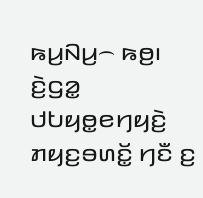ꤒꤣ꤬ꤡꤣ꤬꤮ ꤒꤥ꤬꤯ ꤢꤧ꤬ꤞꤤ꤭ ꤓꤝꤟꤥ꤭ꤕꤚꤟꤢꤧ꤬ ꤊꤟꤢ꤬ꤋꤛꤢꤩ꤭ ꤚꤢꤪ ꤢ꤬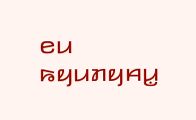ꤕꤣ ꤒꤟꤣꤊꤟꤌꤣ꤭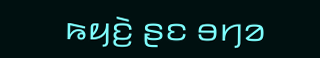ꤒꤟꤢꤧ꤬ ꤔꤢ ꤋꤚꤤ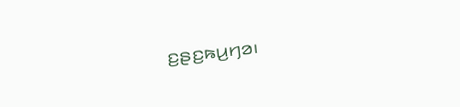ꤢ꤬ꤔꤢ꤬ꤒꤣ꤬ꤚꤤ꤯